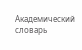Академический словарь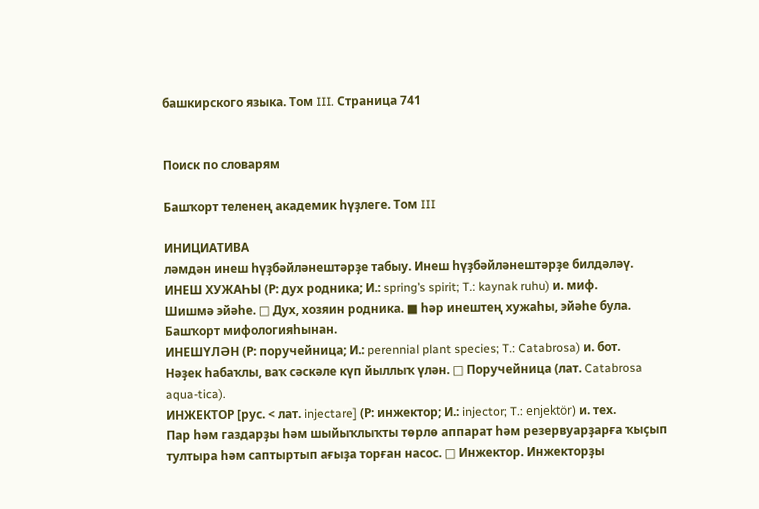башкирского языка. Том III. Страница 741


Поиск по словарям

Башҡорт теленең академик һүҙлеге. Том III

ИНИЦИАТИВА
ләмдән инеш һүҙбәйләнештәрҙе табыу. Инеш һүҙбәйләнештәрҙе билдәләү.
ИНЕШ ХУЖАҺЫ (Р: дух родника; И.: spring’s spirit; T.: kaynak ruhu) и. миф.
Шишмә эйәһе. □ Дух, хозяин родника. ■ һәр инештең хужаһы, эйәһе була. Башҡорт мифологияһынан.
ИНЕШҮЛӘН (Р: поручейница; И.: perennial plant species; T.: Catabrosa) и. бот.
Нәҙек һабаҡлы, ваҡ сәскәле күп йыллыҡ үлән. □ Поручейница (лат. Catabrosa aqua-tica).
ИНЖЕКТОР [рус. < лат. injectare] (Р: инжектор; И.: injector; T.: enjektör) и. тех.
Пар һәм газдарҙы һәм шыйыҡлыҡты төрлө аппарат һәм резервуарҙарға ҡыҫып тултыра һәм саптыртып ағыҙа торған насос. □ Инжектор. Инжекторҙы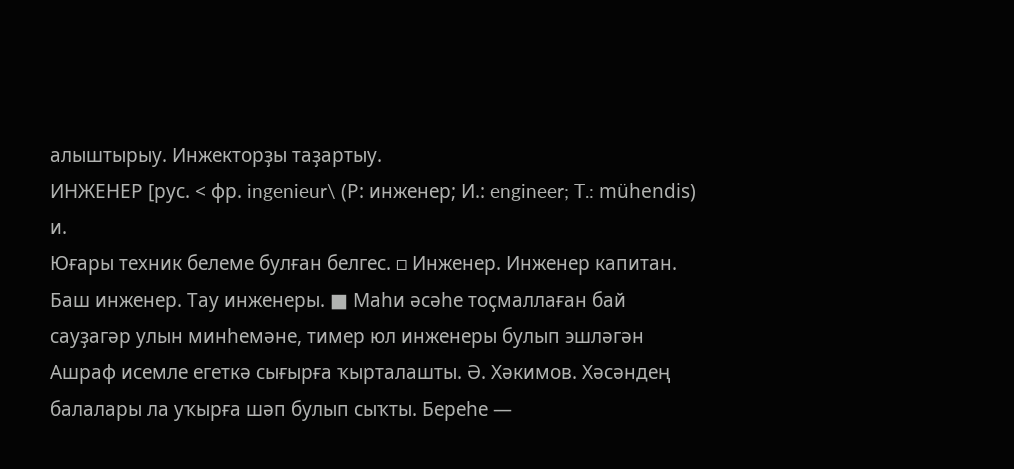алыштырыу. Инжекторҙы таҙартыу.
ИНЖЕНЕР [рус. < фр. ingenieur\ (Р: инженер; И.: engineer; T.: mühendis) и.
Юғары техник белеме булған белгес. □ Инженер. Инженер капитан. Баш инженер. Тау инженеры. ■ Маһи әсәһе тоҫмаллаған бай сауҙагәр улын минһемәне, тимер юл инженеры булып эшләгән Ашраф исемле егеткә сығырға ҡырталашты. Ә. Хәкимов. Хәсәндең балалары ла уҡырға шәп булып сыҡты. Береһе —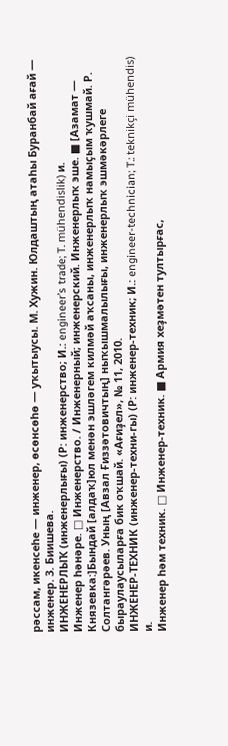рәссам, икенсеһе — инженер, өсөнсөһө — уҡытыусы. М. Хужин. Юлдаштың атаһы Буранбай ағай — инженер. 3. Биишева.
ИНЖЕНЕРЛЫҠ (инженерлығы) (Р: инженерство; И.: engineer’s trade; T. mühendislik) и.
Инженер һәнәре. □ Инженерство. / Инженерный; инженерский. Инженерлыҡ эше. ■ [Азамат — Князевка:]Бындай [алдаҡ]юл менән эшләгем килмәй аҡсаны, инженерлыҡ намыҫым ҡушмай. Р. Солтангәрәев. Уның [Авзал Ғиззәтовичтың] ныҡышмалылығы, инженерлыҡ эшмәкәрлеге быраулаусыларға бик оҡшай. «Ағиҙел», № 11, 2010.
ИНЖЕНЕР-ТЕХНИК (инженер-техни-гы) (Р: инженер-техник; И.: engineer-technician; T.: teknikçi mühendis) и.
Инженер һәм техник. □ Инженер-техник. ■ Армия хеҙмәтен тултырғас,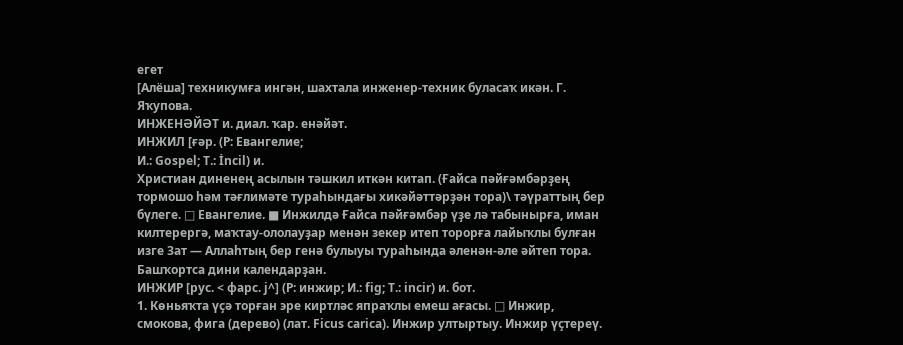егет
[Алёша] техникумға ингән, шахтала инженер-техник буласаҡ икән. Г. Яҡупова.
ИНЖЕНӘЙӘТ и. диал. ҡар. енәйәт.
ИНЖИЛ [ғәр. (Р: Евангелие;
И.: Gospel; T.: İncil) и.
Христиан диненең асылын тәшкил иткән китап. (Ғайса пәйғәмбәрҙең тормошо һәм тәғлимәте тураһындағы хикәйәттәрҙән тора)\ тәүраттың бер бүлеге. □ Евангелие. ■ Инжилдә Ғайса пәйғәмбәр үҙе лә табынырға, иман килтерергә, маҡтау-ололауҙар менән зекер итеп торорға лайыҡлы булған изге Зат — Аллаһтың бер генә булыуы тураһында әленән-әле әйтеп тора. Башҡортса дини календарҙан.
ИНЖИР [рус. < фарс. j^] (Р: инжир; И.: fig; T.: incir) и. бот.
1. Көньяҡта үҫә торған эре киртләс япраҡлы емеш ағасы. □ Инжир, смокова, фига (дерево) (лат. Ficus carica). Инжир ултыртыу. Инжир үҫтереү.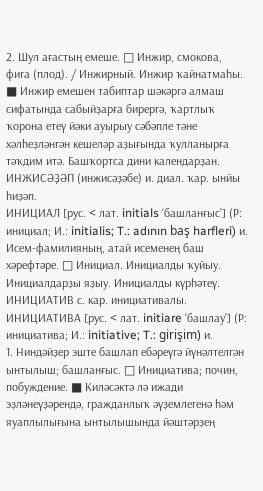2. Шул ағастың емеше. □ Инжир, смокова, фига (плод). / Инжирный. Инжир ҡайнатмаһы. ■ Инжир емешен табиптар шәкәргә алмаш сифатында сабыйҙарға бирергә, ҡартлыҡ ҡорона етеү йәки ауырыу сәбәпле тәне хәлһеҙләнгән кешеләр аҙығында ҡулланырға тәҡдим итә. Башҡортса дини календарҙан.
ИНЖИСӘҘӘП (инжисәҙәбе) и. диал. ҡар. ынйы һиҙәп.
ИНИЦИАЛ [рус. < лат. initials ‘башланғыс’] (Р: инициал; И.: initialis; T.: adının baş harfleri) и.
Исем-фамилияның, атай исеменең баш хәрефтәре. □ Инициал. Инициалды ҡуйыу. Инициалдарҙы яҙыу. Инициалды күрһәтеү.
ИНИЦИАТИВ с. кар. инициативалы.
ИНИЦИАТИВА [рус. < лат. initiare ‘башлау’] (Р: инициатива; И.: initiative; T.: girişim) и.
1. Ниндәйҙер эште башлап ебәреүгә йүнәлтелгән ынтылыш; башланғыс. □ Инициатива; почин, побуждение. ■ Киләсәктә лә ижади эҙләнеүҙәрендә, гражданлыҡ әүҙемлегенә һәм яуаплылығына ынтылышында йәштәрҙең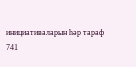инициативаларын һәр тараф
741